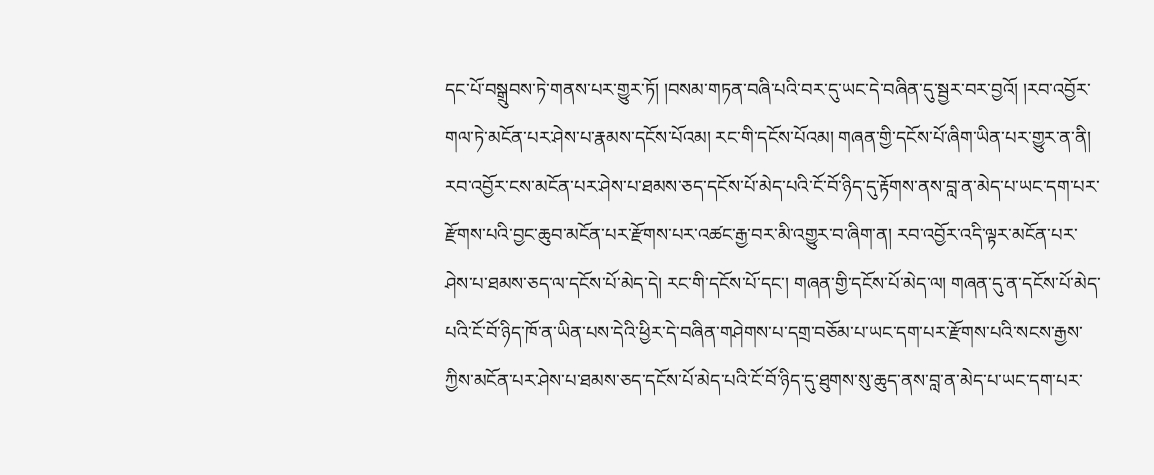དང་པོ་བསྒྲུབས་ཏེ་གནས་པར་གྱུར་ཏོ། །བསམ་གཏན་བཞི་པའི་བར་དུ་ཡང་དེ་བཞིན་དུ་སྦྱར་བར་བྱའོ། །རབ་འབྱོར་གལ་ཏེ་མངོན་པར་ཤེས་པ་རྣམས་དངོས་པོའམ། རང་གི་དངོས་པོའམ། གཞན་གྱི་དངོས་པོ་ཞིག་ཡིན་པར་གྱུར་ན་ནི། རབ་འབྱོར་ངས་མངོན་པར་ཤེས་པ་ཐམས་ཅད་དངོས་པོ་མེད་པའི་ངོ་བོ་ཉིད་དུ་རྟོགས་ནས་བླ་ན་མེད་པ་ཡང་དག་པར་རྫོགས་པའི་བྱང་ཆུབ་མངོན་པར་རྫོགས་པར་འཚང་རྒྱ་བར་མི་འགྱུར་བ་ཞིག་ན། རབ་འབྱོར་འདི་ལྟར་མངོན་པར་ཤེས་པ་ཐམས་ཅད་ལ་དངོས་པོ་མེད་དེ། རང་གི་དངོས་པོ་དང་། གཞན་གྱི་དངོས་པོ་མེད་ལ། གཞན་དུ་ན་དངོས་པོ་མེད་པའི་ངོ་བོ་ཉིད་ཁོ་ན་ཡིན་པས་དེའི་ཕྱིར་དེ་བཞིན་གཤེགས་པ་དགྲ་བཅོམ་པ་ཡང་དག་པར་རྫོགས་པའི་སངས་རྒྱས་ཀྱིས་མངོན་པར་ཤེས་པ་ཐམས་ཅད་དངོས་པོ་མེད་པའི་ངོ་བོ་ཉིད་དུ་ཐུགས་སུ་ཆུད་ནས་བླ་ན་མེད་པ་ཡང་དག་པར་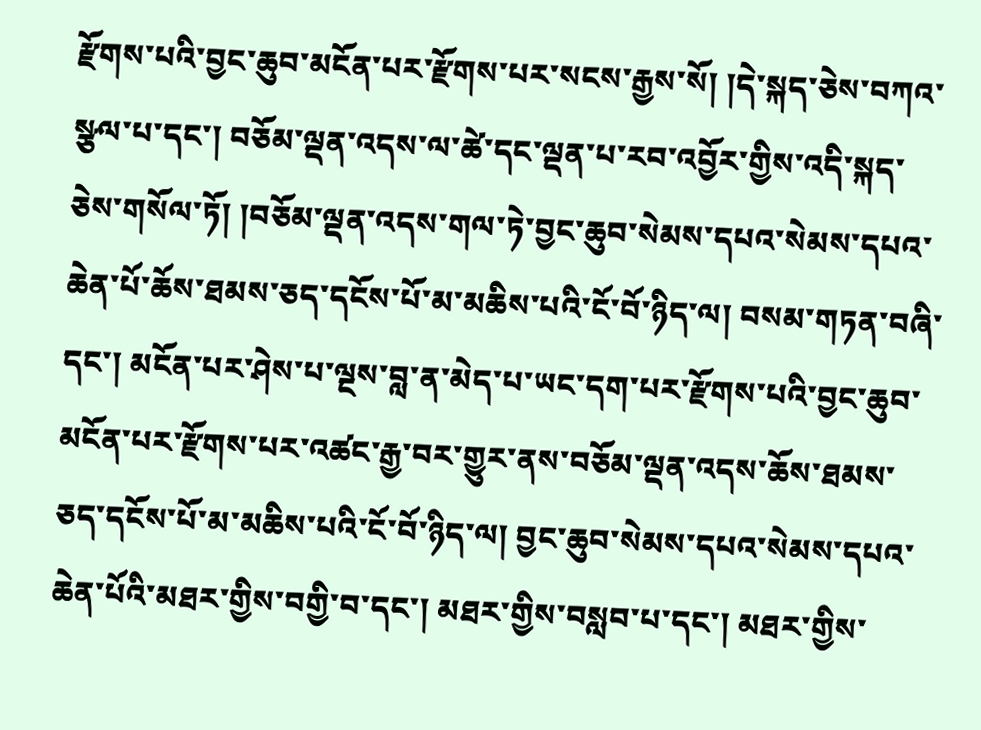རྫོགས་པའི་བྱང་ཆུབ་མངོན་པར་རྫོགས་པར་སངས་རྒྱས་སོ། །དེ་སྐད་ཅེས་བཀའ་སྩལ་པ་དང་། བཅོམ་ལྡན་འདས་ལ་ཚེ་དང་ལྡན་པ་རབ་འབྱོར་གྱིས་འདི་སྐད་ཅེས་གསོལ་ཏོ། །བཅོམ་ལྡན་འདས་གལ་ཏེ་བྱང་ཆུབ་སེམས་དཔའ་སེམས་དཔའ་ཆེན་པོ་ཆོས་ཐམས་ཅད་དངོས་པོ་མ་མཆིས་པའི་ངོ་བོ་ཉིད་ལ། བསམ་གཏན་བཞི་དང་། མངོན་པར་ཤེས་པ་ལྔས་བླ་ན་མེད་པ་ཡང་དག་པར་རྫོགས་པའི་བྱང་ཆུབ་མངོན་པར་རྫོགས་པར་འཚང་རྒྱ་བར་གྱུར་ནས་བཅོམ་ལྡན་འདས་ཆོས་ཐམས་ཅད་དངོས་པོ་མ་མཆིས་པའི་ངོ་བོ་ཉིད་ལ། བྱང་ཆུབ་སེམས་དཔའ་སེམས་དཔའ་ཆེན་པོའི་མཐར་གྱིས་བགྱི་བ་དང་། མཐར་གྱིས་བསླབ་པ་དང་། མཐར་གྱིས་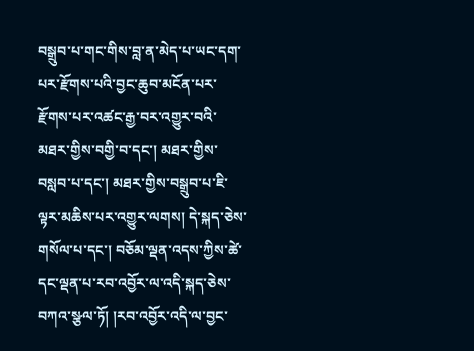བསྒྲུབ་པ་གང་གིས་བླ་ན་མེད་པ་ཡང་དག་པར་རྫོགས་པའི་བྱང་ཆུབ་མངོན་པར་རྫོགས་པར་འཚང་རྒྱ་བར་འགྱུར་བའི་མཐར་གྱིས་བགྱི་བ་དང་། མཐར་གྱིས་བསླབ་པ་དང་། མཐར་གྱིས་བསྒྲུབ་པ་ཇི་ལྟར་མཆིས་པར་འགྱུར་ལགས། དེ་སྐད་ཅེས་གསོལ་པ་དང་། བཅོམ་ལྡན་འདས་ཀྱིས་ཚེ་དང་ལྡན་པ་རབ་འབྱོར་ལ་འདི་སྐད་ཅེས་བཀའ་སྩལ་ཏོ། །རབ་འབྱོར་འདི་ལ་བྱང་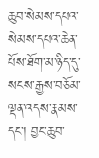ཆུབ་སེམས་དཔའ་སེམས་དཔའ་ཆེན་པོས་ཐོག་མ་ཉིད་དུ་སངས་རྒྱས་བཅོམ་ལྡན་འདས་རྣམས་དང་། བྱང་ཆུབ་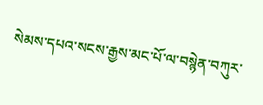སེམས་དཔའ་སངས་རྒྱས་མང་པོ་ལ་བསྙེན་བཀུར་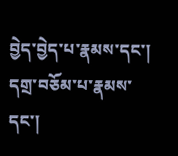བྱེད་བྱེད་པ་རྣམས་དང་། དགྲ་བཅོམ་པ་རྣམས་དང་།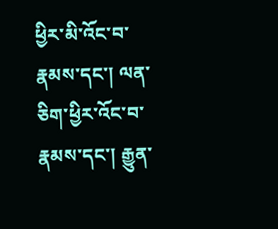ཕྱིར་མི་འོང་བ་རྣམས་དང་། ལན་ཅིག་ཕྱིར་འོང་བ་རྣམས་དང་། རྒྱུན་